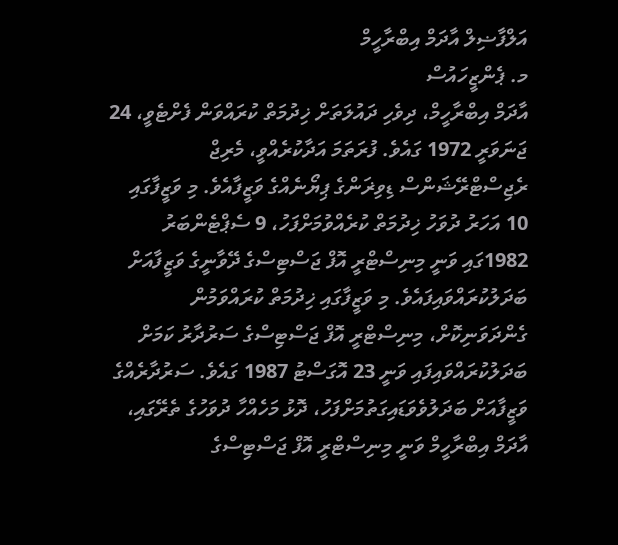އަލްފާޟިލް އާދަމް އިބްރާހީމް
މ. ޕެންޒީހައުސް
އާދަމް އިބްރާހީމް، ދިވެހި ދައުލަތަށް ޚިދުމަތް ކުރައްވަން ފެށްޓެވީ، 24 ޖަނަވަރީ 1972 ގައެވެ. ފުރަތަމަ އަދާކުރެއްވީ، މެރިޖް ރެޖިސްޓްރޭޝަންސް ޑިވިޜަންގެ ޕިޔޯނެއްގެ ވަޒީފާއެވެ. މި ވަޒީފާގައި 10 އަހަރު ދުވަހު ޚިދުމަތް ކުރެއްވުމަށްފަހު، 9 ސެޕްޓެންބަރު 1982ގައި ވަނީ މިނިސްޓްރީ އޮފް ޖަސްޓިސްގެ ދޭވާނީގެ ވަޒީފާއަށް ބަދަލުކުރައްވައިފައެވެ. މި ވަޒީފާގައި ޚިދުމަތް ކުރައްވަމުން ގެންދަވަނިކޮށް، މިނިސްޓްރީ އޮފް ޖަސްޓިސްގެ ސަރުދާރު ކަމަށް ބަދަލުކުރައްވައިފައި ވަނީ 23 އޮގަސްޓު 1987 ގައެވެ. ސަރުދާރެއްގެ ވަޒީފާއަށް ބަދަލުވެވަޑައިގަތުމަށްފަހު، ދޮޅު މަހެއްހާ ދުވަހުގެ ތެރޭގައި، އާދަމް އިބްރާހީމް ވަނީ މިނިސްޓްރީ އޮފް ޖަސްޓިސްގެ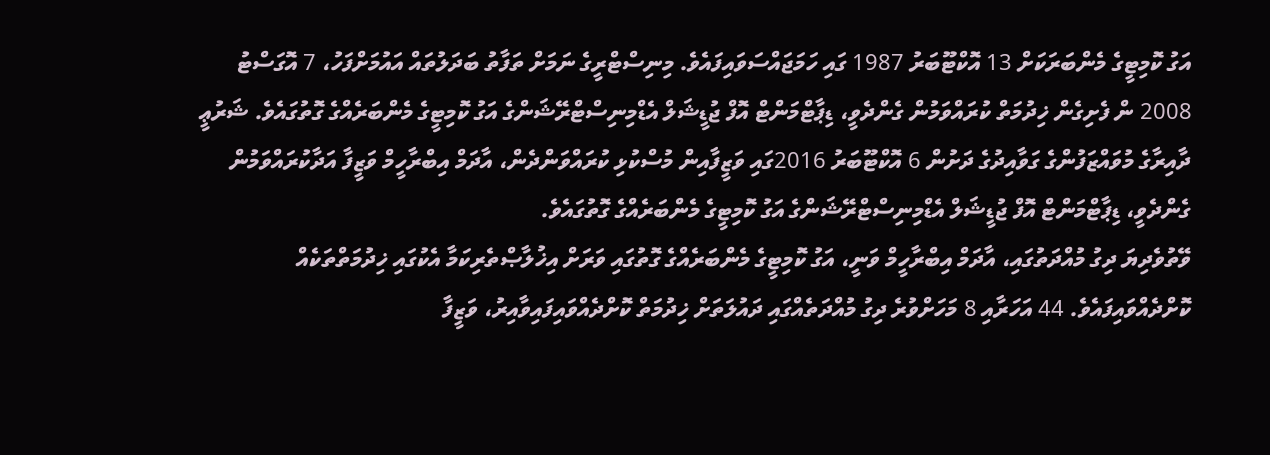އަގު ކޮމިޓީގެ މެންބަރަކަށް 13 އޮކްޓޫބަރު 1987 ގައި ހަމަޖައްސަވައިފައެވެ. މިނިސްޓްރީގެ ނަމަށް ތަފާތު ބަދަލުތައް އައުމަށްފަހު، 7 އޮގަސްޓު 2008 ން ފެށިގެން ޚިދުމަތް ކުރައްވަމުން ގެންދެވީ، ޑިޕާޓްމަންޓް އޮފް ޖުޑީޝަލް އެޑްމިނިސްޓްރޭޝަންގެ އަގު ކޮމިޓީގެ މެންބަރެއްގެ ގޮތުގައެވެ. ޝަރުޢީ ދާއިރާގެ މުވައްޒަފުންގެ ގަވާއިދުގެ ދަށުން 6 އޮކްޓޫބަރު 2016ގައި ވަޒީފާއިން މުސްކުޅި ކުރައްވަންދެން، އާދަމް އިބްރާހީމް ވަޒީފާ އަދާކުރައްވަމުން ގެންދެވީ، ޑިޕާޓްމަންޓް އޮފް ޖުޑީޝަލް އެޑްމިނިސްޓްރޭޝަންގެ އަގު ކޮމިޓީގެ މެންބަރެއްގެ ގޮތުގައެވެ.
ވޭތުވެދިޔަ ދިގު މުއްދަތުގައި، އާދަމް އިބްރާހީމް ވަނީ، އަގު ކޮމިޓީގެ މެންބަރެއްގެ ގޮތުގައި ވަރަށް އިޚުލާޞްތެރިކަމާ އެކުގައި ޚިދުމަތްތަކެއް ކޮށްދެއްވައިފައެވެ. 44 އަހަރާއި 8 މަހަށްވުރެ ދިގު މުއްދަތެއްގައި ދައުލަތަށް ޚިދުމަތް ކޮށްދެއްވައިފައިވާއިރު، ވަޒީފާ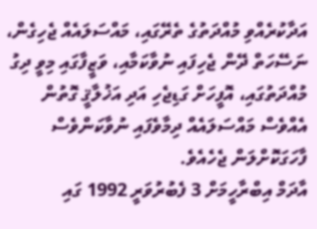އަދާކުރެއްވި މުއްދަތުގެ ތެރޭގައި، މައްސަލައެއް ޖެހިގެން، ނަސޭހަތް ދޭން ޖެހިފައި ނުވާކަމާއި، ވަޒީފާގައި މިވީ ދިގު މުއްދަތުގައި، އޮފީހަށް ގަޑިޖެހި އަދި އަޚުލާޤީ ގޮތުން އެއްވެސް މައްސަލައެއް ދިމާވެފައި ނުވާކަންވެސް ފާހަގަކޮށްލަން ޖެހެއެވެ.
އާދަމް އިބްރާހީމަށް 3 ފެބުރުވަރީ 1992 ގައި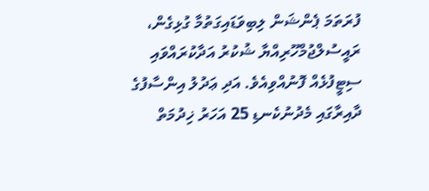ފުރަތަމަ ޕެންޝަން ލިބިވަޑައިގަތުމާ ގުޅިގެން، ރައީސުލްޖުމްހޫރިއްޔާ ޝުކުރު އަދާކުރައްވައި ސިޓީފުޅެއް ފޮނުއްވިއެވެ. އަދި ޢަދުލު އިންސާފުގެ ދާއިރާގައި މެދުނުކެނޑި 25 އަހަރު ޚިދުމަތް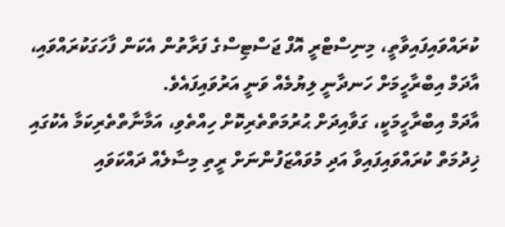ކުރައްވައިފައިވާތީ، މިނިސްޓްރީ އޮފް ޖަސްޓިސްގެ ފަރާތުން އެކަން ފާހަގަކުރައްވައި، އާދަމް އިބްރާހީމަށް ހަނދާނީ ލިޔުމެއް ވަނީ އަރުވައިފައެވެ.
އާދަމް އިބްރާހީމަކީ، ގަވާއިދަށް ޙުރުމަތްތެރިކޮށް ހިއްތެވި، އަމާނާތްތެރިކަމާ އެކުގައި ޚިދުމަތް ކުރައްވައިފައިވާ އަދި މުވައްޒަފުންނަށް ރީތި މިސާލެއް ދައްކަވައި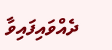ދެއްވައިފައިވާ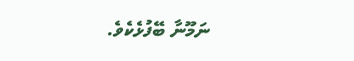ނަމޫނާ ބޭފުޅެކެވެ.